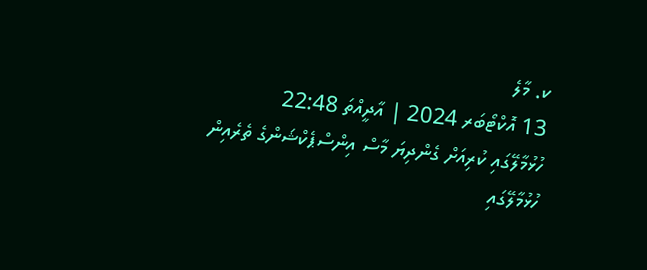ކ. މާލެ
13 އޮކްޓޯބަރ 2024 | އާދީއްތަ 22:48
ހުޅުމާލޭގައި ކުރިއަށް ގެންދިޔަ މާސް އިންސްޕެކްޝަންގެ ތެރެއިން
ހުޅުމާލޭގައި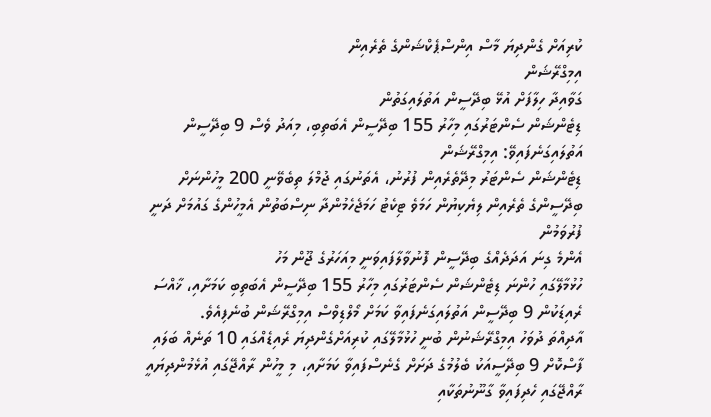ކުރިއަށް ގެންދިޔަ މާސް އިންސްޕެކްޝަންގެ ތެރެއިން
އިމިގްރޭޝަން
ގަވާއިދާ ހިލާފަށް އުޅޭ ބިދޭސީން އަތުލައިގަތުން
ޑިޓެންޝަން ސެންޓަރުގައި މިހާރު 155 ބިދޭސީން އެބަތިބި، މިއަދު ވެސް 9 ބިދޭސީން އަތުލައިގަނެފައިވޭ: އިމިގްރޭޝަން
ޑިޓެންޝަން ސެންޓަރު މިދޭތެރެއިން ފުރުނު، އެތަނުގައި ޖުމްލަ ތިބެވޭނީ 200 މީހުންނަށް
ބިދޭސީންގެ ތެރެއިން ލިޔެކިޔުން ހަމަވެ ޓިކެޓު ހަމަޖެހެމުންދާ ނިސްބަތުން އެމީހުންގެ ގައުމަށް ދަނީ ފުރުވަމުން
އެންމެ ގިނަ އަދަދެއްގެ ބިދޭސީން ފޮނުވާލާފައިވަނީ މިއަހަރުގެ ޖޫން މަހު
ހުޅުމާލޭގައި ހުންނަ ޑިޓެންޝަން ސެންޓަރުގައި މިހާރު 155 ބިދޭސީން އެބަތިބި ކަމަށާއި، ޚާއްސަ ރެއިޑަކުން 9 ބިދޭސީން އަތުލައިގަނެފައިވާ ކަމަށް މޯލްޑިވްސް އިމިގްރޭޝަން ބުނެފިއެވެ.
އާދިއްތަ ދުވަހު އިމިގްރޭޝަނުން ބުނީ ހުޅުމާލޭގައި ކުރިއަށްގެންދިޔަ ރެއިޑެއްގައި 10 ތަނެއް ބަލައި ފާސްކޮށް 9 ބިދޭސީއަކު ބެލުމުގެ ދަށަށް ގެނެސްފައިވާ ކަމަށާއި، މި މީހުން ރާއްޖޭގައި އުޅެމުންދިޔައީ ރާއްޖޭގައި ހެދިފައިވާ ގާނޫނުތަކާއި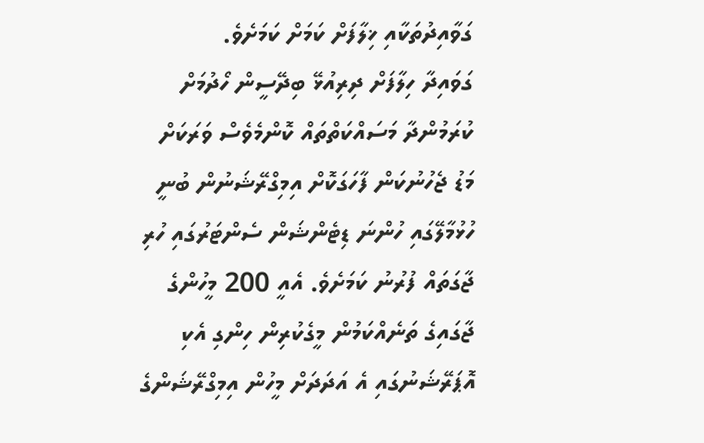ގަވާއިދުތަކާއި ޚިލާފަށް ކަމަށް ކަމަށެވެ.
ގަވައިދާ ހިލާފަށް ދިރިއުޅޭ ބިދޭސީން ހޯދުމަށް ކުރަމުންދާ މަސައްކަތްތައް ކޮންމެވެސް ވަރަކަށް މަޑު ޖެހުނުކަން ފާހަގަކޮށް އިމިގްރޭޝަނުން ބުނީ ހުޅުމާލޭގައި ހުންނަ ޑިޓެންޝަން ސެންޓަރުގައި ހުރި ޖާގަތައް ފުރުނު ކަމަށެވެ. އެއީ 200 މީހުންގެ ޖާގައިގެ ތަނެއްކަމުން މީގެކުރިން ހިންގި އެކި އޮޕަރޭޝަނުގައި އެ އަދަދަށް މީހުން އިމިގްރޭޝަންގެ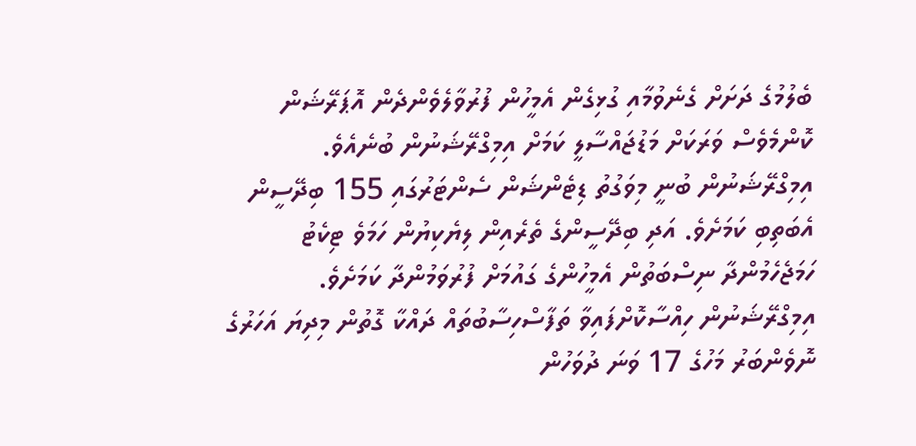ބެލުމުގެ ދަށަށް ގެނެވުމާއި ގުޅިގެން އެމީހުން ފުރުވާލެވެންދެން އޮޕަރޭޝަން ކޮންމެވެސް ވަރަކަށް މަޑުޖައްސާލީ ކަމަށް އިމިގްރޭޝަނުން ބުނެއެވެ.
އިމިގްރޭޝަނުން ބުނީ މިވަގުތު ޑިޓެންޝަން ސެންޓަރުގައި 155 ބިދޭސީން އެބަތިބި ކަމަށެވެ. އަދި ބިދޭސީންގެ ތެރެއިން ލިޔެކިޔުން ހަމަވެ ޓިކެޓު ހަމަޖެހެމުންދާ ނިސްބަތުން އެމީހުންގެ ގައުމަށް ފުރުވަމުންދާ ކަމަށެވެ.
އިމިގްރޭޝަނުން ހިއްސާކޮށްފައިވާ ތަފާސްހިސާބުތައް ދައްކާ ގޮތުން މިދިޔަ އަހަރުގެ ނޮވެންބަރު މަހުގެ 17 ވަނަ ދުވަހުން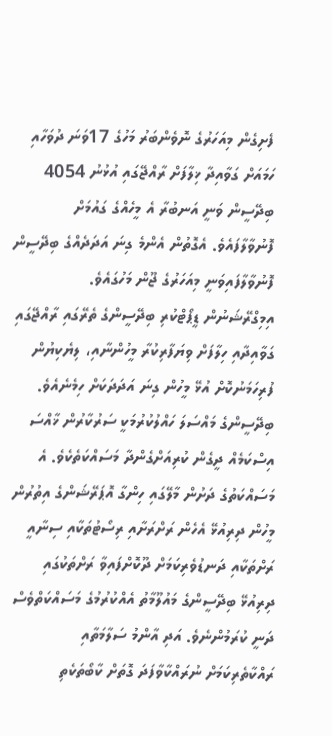ފެށިގެން މިއަހަރުގެ ނޮވެންބަރު މަހުގެ 17ވަނަ ދުވަހާއި ހަމައަށް ގަވާއިދާ ޚިލާފަށް ރާއްޖޭގައި އުޅުނު 4054 ބިދޭސީން ވަނީ އަނބުރާ އެ މީހެއްގެ ގައުމަށް ފޮނުވާލާފައެވެ. އެގޮތުން އެންމެ ގިނަ އަދަދެއްގެ ބިދޭސީން ފޮނުވާލާފައިވަނީ މިއަހަރުގެ ޖޫން މަހުގައެވެ.
އިމިގްރޭޝަނުން ޑީޕޯޓްކުރި ބިދޭސީންގެ ތެރޭގައި ރާއްޖޭގައި ގަވާއިދާއި ހިލާފަށް ވިޔަފާރިކުރާ މީހުންނާއި، ލިޔެކިޔުން ފުރިހަމަނުކޮށް އުޅޭ މީހުން ގިނަ އަދަދަކަށް ހިމެނެއެވެ.
ބިދޭސީންގެ މައްސަލަ ހައްލުކުރުމަކީ ސަރުކާރުން ޚާއްސަ އިސްކަމެއް ދީގެން ކުރިއަށްގެންދާ މަސައްކަތެކެވެ. އެ މަސައްކަތުގެ ދަށުން މާލޭގައި ހިންގާ އޮޕަރޭޝަންގެ އިތުރުން މީހުން ދިރިއުޅޭ އެހެން ރަށްރަށާއި ރިސޯޓުތަކާއި ސިނާއީ ރަށްތަކާއި ދަނޑުވެރިކަމަށް ދޫކޮށްފައިވާ ރަށްތަކުގައި ދިރިއުޅޭ ބިދޭސީންގެ މައުލޫމާތު އެއްކުރުމުގެ މަސައްކަތްވެސް ދަނީ ކުރަމުންނެވެ. އަދި އާންމު ސަލާމަތާއި ރައްކާތެރިކަމަށް ނުރައްކާވާފަދަ ގޮތަށް ކާބޯތަކެތި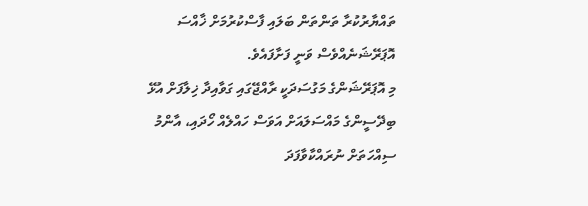ތައްޔާރުކުރާ ތަންތަން ބަލައި ފާސްކުރުމަށް ޚާއްސަ އޮޕަރޭޝަނެއްވެސް ވަނީ ފަށާފައެވެ.
މި އޮޕަރޭޝަންގެ މަގުސަދަކީ ރާއްޖޭގައި ގަވާއިދާ ޚިލާފަށް އުޅޭ ބިދޭސީންގެ މައްސަލައަށް އަވަސް ހައްލެއް ހޯދައި، އާންމު ސިއްހަތަށް ނުރައްކާވާފަދަ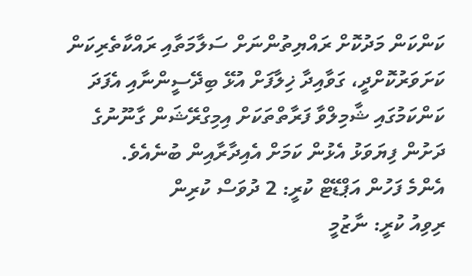ކަންކަން މަދުކޮށް ރައްޔިތުންނަށް ސަލާމަތާއި ރައްކާތެރިކަން ކަށަވަރުކޮށްދީ، ގަވާއިދާ ޚިލާފަށް އުޅޭ ބިދޭސީންނާއި އެފަދަ ކަންކަމުގައި ޝާމިލްވާ ފަރާތްތަކަށް އިމިގްރޭޝަން ގާނޫނުގެ ދަށުން ފިޔަވަޅު އެޅުން ކަމަށް އެއިދާރާއިން ބުނެއެވެ.
އެންމެ ފަހުން އަޕްޑޭޓް ކުރީ: 2 ދުވަސް ކުރިން
ރިވިއު ކުރީ: ނާޒުމީ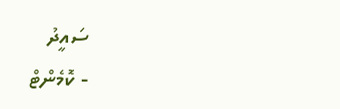ސައީދު
- ކޮމެންޓް